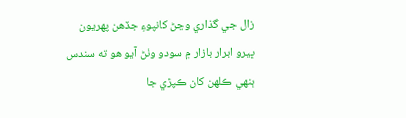زال جي گذاري وڃڻ کانپوءِ جڏهن پهريون ڀيرو ابرار بازار ۾ سودو وٺڻ آيو هو ته سندس ٻنهي ڪلهن کان ڪپڙي جا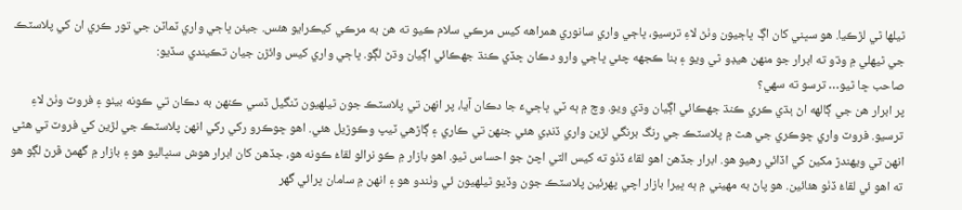ٿيلها ٿي لڙڪيا. هو سڀني کان اڳ ڀاڄيون وٺڻ لاءِ ترسيو، ڀاڄي واري سانوري همراهه کيس مرڪي سلام ڪيو ته هن به مرڪي کيڪرايو هئس. جيئن ڀاڄي واري ٽماٽن جي تور ڪري ان کي پلاسٽڪ جي ٿيهلي ۾ وڌو ته ابرار جو منهن هيڊو ٿي ويو ۽ بنا ڪجهه چئي ڀاڄي وارو دڪان ڇڏي ڪنڌ جهڪائي اڳيان وڌڻ لڳو. ڀاڄي واري کيس وائڙن جيان تڪيندي سڏيو:
صاحب ڇا ٿيو… ترسو ته سهي؟
پر ابرار هن جي ڳالهه اڻ ٻڌي ڪري ڪنڌ جهڪائي اڳيان وڌي ويو. وچ ۾ ٻه ٽي ڀاڄيءَ جا دڪان آيا، پر انهن تي پلاسٽڪ جون ٿيلهيون ٽنگيل ڏسي ڪنهن به دڪان تي ڪونه بيٺو ۽ فروٽ وٺڻ لاءِ ترسيو. فروٽ واري ڇوڪري جي هٿ ۾ پلاسٽڪ جي رنگ برنگي لڙين واري ڏنڊي هئي جنهن تي ڪاري ۽ ڳاڙهي ٽيپ وڪوڙيل هئي. اهو ڇوڪرو رکي رکي انهن پلاسٽڪ جي لڙين کي فروٽ تي هڻي انهن تي ويهندڙ مکين کي اڏائي رهيو هو. ابرار جڏهن اهو لقاءُ ڏٺو ته کيس الٽي اچڻ جو احساس ٿيو. اهو بازار ۾ ڪو نرالو لقاءُ ڪونه هو، جڏهن کان ابرار هوش سنڀاليو هو ۽ بازار ۾ گهمڻ ڦرڻ لڳو هو ته اهو ئي لقاءُ ڏٺو هئائين. هو پاڻ به مهيني ۾ ٻه ڀيرا بازار اچي پهرئين پلاسٽڪ جون وڏيو ٿيلهيون ئي وٺندو هو ۽ انهن ۾ سامان ڀرائي گهر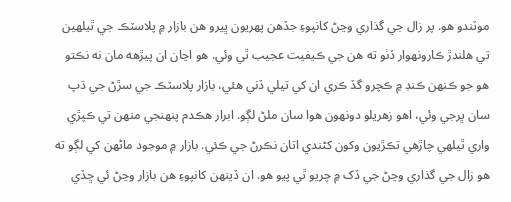موٽندو هو. پر زال جي گذاري وڃڻ کانپوءِ جڏهن پهريون ڀيرو هن بازار ۾ پلاسٽڪ جي ٿيلهين تي هلندڙ ڪارونهوار ڏٺو ته هن جي ڪيفيت عجيب ٿي وئي. هو اڃان ان پيڙهه مان نه نڪتو هو جو ڪنهن ڪنڊ ۾ ڪچرو گڏ ڪري ان کي تيلي ڏني هئي، بازار پلاسٽڪ جي سڙڻ جي ڌپ سان ڀرجي وئي، اهو زهريلو دونهون هوا سان ملڻ لڳو. ابرار هڪدم پنهنجي منهن تي ڪپڙي واري ٿيلهي چاڙهي تڪڙيون وکون کڻندي اتان نڪرڻ جي ڪئي. بازار ۾ موجود ماڻهن کي لڳو ته هو زال جي گذاري وڃڻ جي ڏک ۾ چريو ٿي پيو هو. ان ڏينهن کانپوءِ هن بازار وڃڻ ئي ڇڏي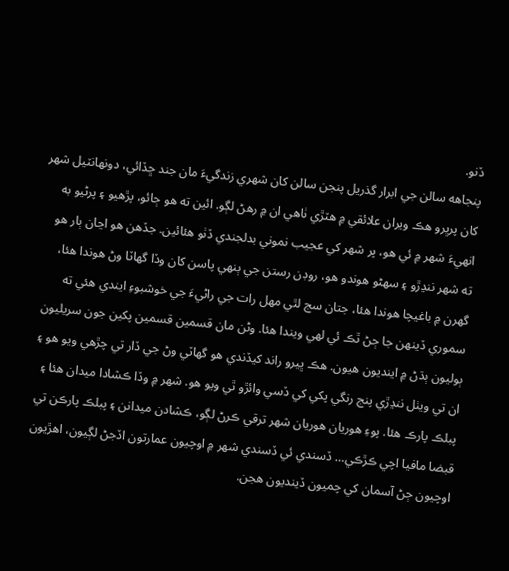ڏنو.
پنجاهه سالن جي ابرار گذريل پنجن سالن کان شهري زندگيءَ مان جند ڇڏائي، دونهانٽيل شهر کان پرڀرو هڪ ويران علائقي ۾ هٽڙي ٺاهي ان ۾ رهڻ لڳو. ائين ته هو ڄائو، پڙهيو ۽ پرڻيو به انهيءَ شهر ۾ ئي هو، پر شهر کي عجيب نموني بدلجندي ڏٺو هئائين. جڏهن هو اڃان ٻار هو ته شهر ننڍڙو ۽ سهڻو هوندو هو، روڊن رستن جي ٻنهي پاسن کان وڏا گهاٽا وڻ هوندا هئا، گهرن ۾ باغيچا هوندا هئا، جتان سج لٿي مهل رات جي راڻيءَ جي خوشبوءِ ايندي هئي ته سموري ڏينهن جا ڄڻ ٿڪ ئي لهي ويندا هئا. وڻن مان قسمين قسمين پکين جون سريليون ٻوليون ٻڌڻ ۾ اينديون هيون. هڪ ڀيرو راند کيڏندي هو گهاٽي وڻ جي ڏار تي چڙهي ويو هو ۽ ان تي ويٺل ننڍڙي پنج رنگي پکي کي ڏسي وائڙو ٿي ويو هو. شهر ۾ وڏا ڪشادا ميدان هئا ۽ پبلڪ پارڪ هئا. پوءِ هوريان هوريان شهر ترقي ڪرڻ لڳو، ڪشادن ميدانن ۽ پبلڪ پارڪن تي قبضا مافيا اچي ڪڙڪي… ڏسندي ئي ڏسندي شهر ۾ اوچيون عمارتون اڏجڻ لڳيون، اهڙيون اوچيون ڄڻ آسمان کي چميون ڏينديون هجن.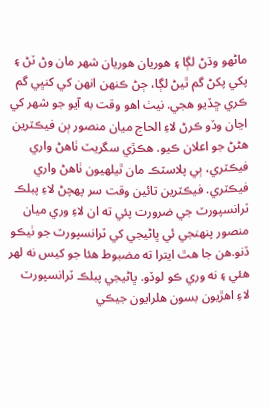ماڻهو وڌڻ لڳا ۽ هوريان هوريان شهر مان وڻ ٽڻ ۽ پکي پکڻ گم ٿيڻ لڳا، ڄڻ ڪنهن انهن کي کنڀي گم ڪري ڇڏيو هجي. نيٺ اهو وقت به آيو جو شهر کي اڃان وڏو ڪرڻ لاءِ الحاج ميان منصور ٻن فيڪٽرين هڻڻ جو اعلان ڪيو. هڪڙي سگريٽ ٺاهڻ واري فيڪٽري، ٻي پلاسٽڪ مان ٿيلهيون ٺاهڻ واري فيڪٽري. فيڪٽرين تائين وقت سر پهچڻ لاءِ پبلڪ ٽرانسپورٽ جي ضرورت پئي ته ان لاءِ وري ميان منصور پنهنجي ئي ڀاڻيجي کي ٽرانسپورٽ جو ٺيڪو ڏنو.هن جا هٿ ايترا ته مضبوط هئا جو کيس نه لهر هئي ۽ نه وري ڪو لوڏو. ڀاڻيجي پبلڪ ٽرانسپورٽ لاءِ اهڙيون بسون هلرايون جيڪي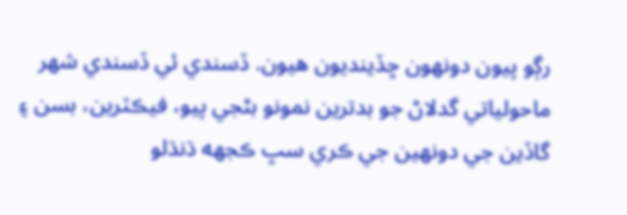رڳو پيون دونهون ڇڏينديون هيون. ڏسندي ئي ڏسندي شهر ماحولياتي گدلاڻ جو بدترين نمونو بڻجي پيو، فيڪٽرين، بسن ۽ گاڏين جي دونهين جي ڪري سڀ ڪجهه ڌنڌلو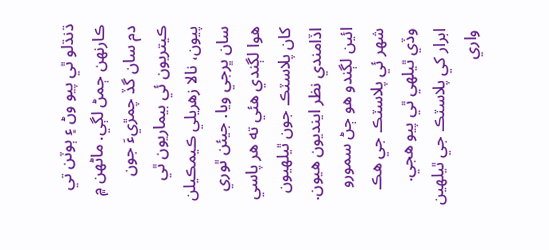ڌنڌلو ٿي پيو وڻ ۽ ٻوٽن تي ڪارنهن ڄمڻ لڳي. ماڻهن ۾ دم سان گڏ چمڙيءَ جون ڪيتريون ئي بيماريون ٿي پيون، نالا زهريلي ڪيمڪيلن سان ڀرجي ويا. جيئن ٿوري هوا لڳندي هئي ته هر پاسي کان پلاسٽڪ جون ٿيلهيون اڏامندي نظر اينديون هيون. ائين لڳندو هو ڄڻ سمورو شهر ئي پلاسٽڪ جي هڪ وڏي ٿيلهي ٿي پيو هجي.
ابرار کي پلاسٽڪ جي ٿيلهين واري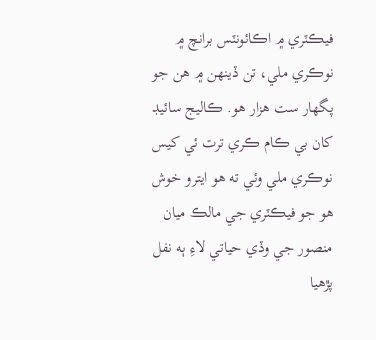فيڪٽري ۾ اڪائونٽس برانچ ۾ نوڪري ملي، تن ڏينهن ۾ هن جو پگهار ست هزار هو. ڪاليج سائيڊ کان بي ڪام ڪري ترت ئي کيس نوڪري ملي وئي ته هو ايترو خوش هو جو فيڪٽري جي مالڪ ميان منصور جي وڏي حياتي لاءِ ٻه نفل پڙهيا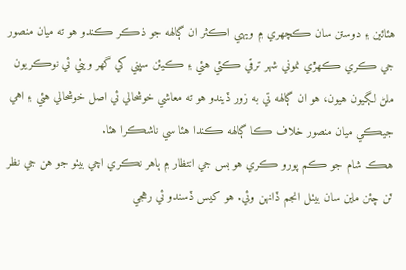هئائين ۽ دوستن سان ڪچهري ۾ ويهي اڪثر ان ڳالهه جو ذڪر ڪندو هو ته ميان منصور جي ڪري ڪهڙي نموني شهر ترقي ڪئي هئي ۽ ڪيئن سڀني کي گهر ويٺي ئي نوڪريون ملڻ لڳيون هيون، هو ان ڳالهه تي به زور ڏيندو هو ته معاشي خوشحالي ئي اصل خوشحالي هئي ۽ اهي جيڪي ميان منصور خلاف ڪا ڳالهه ڪندا هئا سي ناشڪرا هئا.
هڪ شام جو ڪم پورو ڪري هو بس جي انتظار ۾ ٻاهر نڪري اچي بيٺو جو هن جي نظر ٽن چئن ماين سان بيٺل انجم ڏانهن وئي. هو کيس ڏسندو ئي رهجي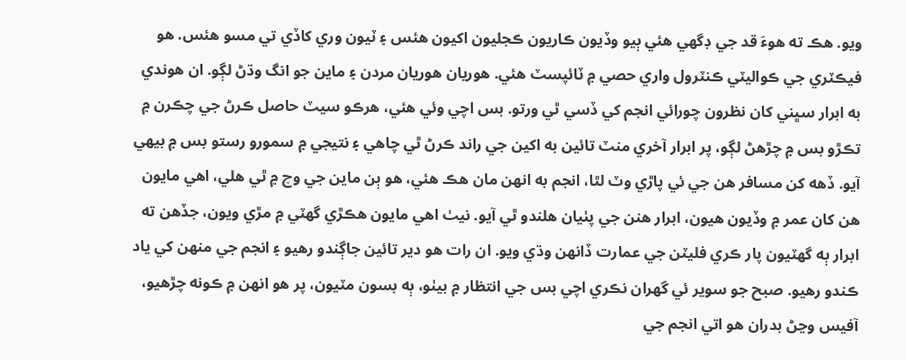ويو. هڪ ته هوءَ قد جي ڊگهي هئي ٻيو وڏيون ڪاريون ڪجليون اکيون هئس ۽ ٽيون وري کاڏي تي مسو هئس. هو فيڪٽري جي ڪواليٽي ڪنٽرول واري حصي ۾ ٽائپسٽ هئي. هوريان هوريان مردن ۽ ماين جو انگ وڌڻ لڳو. ان هوندي به ابرار سڀني کان نظرون چورائي انجم کي ڏسي ٿي ورتو. بس اچي وئي هئي، هرڪو سيٽ حاصل ڪرڻ جي چڪرن ۾ تڪڙو بس ۾ چڙهڻ لڳو، پر ابرار آخري منٽ تائين به اکين جي راند ڪرڻ ٿي چاهي ۽ نتيجي ۾ سمورو رستو بس ۾ بيهي آيو. ڏهه کن مسافر هن جي ئي پاڙي وٽ لٿا، انجم به انهن مان هڪ هئي، هو ٻن ماين جي وچ ۾ ٿي هلي، اهي مايون هن کان عمر ۾ وڏيون هيون، ابرار هنن جي پٺيان هلندو ٿي آيو. نيٺ اهي مايون هڪڙي گهٽي ۾ مڙي ويون، جڏهن ته ابرار ٻه گهٽيون پار ڪري فليٽن جي عمارت ڏانهن وڌي ويو. ان رات هو دير تائين جاڳندو رهيو ۽ انجم جي منهن کي ياد ڪندو رهيو. صبح جو سوير ئي گهران نڪري اچي بس جي انتظار ۾ بيٺو، ٻه بسون مٽيون، پر هو انهن ۾ ڪونه چڙهيو، آفيس وڃڻ بدران هو اتي انجم جي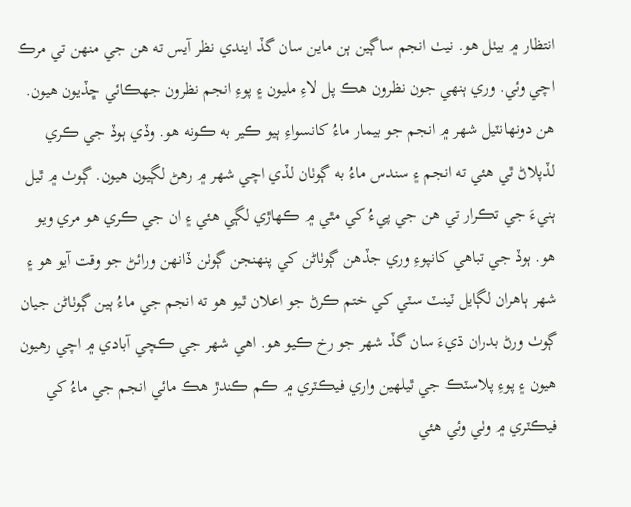انتظار ۾ بيٺل هو. نيٺ انجم ساڳين ٻن ماين سان گڏ ايندي نظر آيس ته هن جي منهن تي مرڪ اچي وئي. وري ٻنهي جون نظرون هڪ پل لاءِ مليون ۽ پوءِ انجم نظرون جهڪائي ڇڏيون هيون.
هن دونهانٽيل شهر ۾ انجم جو بيمار ماءُ کانسواءِ ٻيو ڪير به ڪونه هو. وڏي ٻوڏ جي ڪري لڏپلاڻ ٿي هئي ته انجم ۽ سندس ماءُ به ڳوٺان لڏي اچي شهر ۾ رهڻ لڳيون هيون. ڳوٺ ۾ ٿيل ٻنيءَ جي تڪرار تي هن جي پيءُ کي مٿي ۾ ڪهاڙي لڳي هئي ۽ ان جي ڪري هو مري ويو هو. ٻوڏ جي تباهي کانپوءِ وري جڏهن ڳوٺاڻن کي پنهنجن ڳوٺن ڏانهن ورائڻ جو وقت آيو هو ۽ شهر ٻاهران لڳايل ٽينٽ سٽي کي ختم ڪرڻ جو اعلان ٿيو هو ته انجم جي ماءُ ٻين ڳوٺاڻن جيان ڳوٺ ورڻ بدران ڌيءَ سان گڏ شهر جو رخ ڪيو هو. اهي شهر جي ڪچي آبادي ۾ اچي رهيون هيون ۽ پوءِ پلاسٽڪ جي ٿيلهين واري فيڪٽري ۾ ڪم ڪندڙ هڪ مائي انجم جي ماءُ کي فيڪٽري ۾ وٺي وئي هئي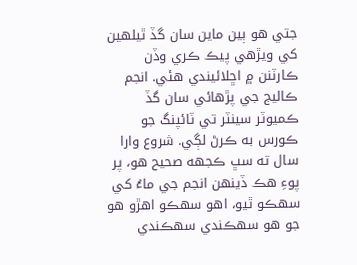جتي هو ٻين ماين سان گڏ ٿيلهين کي ويڙهي پيڪ ڪري وڏن ڪارٽنن ۾ اڇلائيندي هئي. انجم ڪاليج جي پڙهائي سان گڏ ڪميوٽر سينٽر تي ٽائپنگ جو ڪورس به ڪرڻ لڳي. شروع وارا سال ته سڀ ڪجهه صحيح هو، پر پوءِ هڪ ڏينهن انجم جي ماءُ کي سهڪو ٿيو، اهو سهڪو اهڙو هو جو هو سهڪندي سهڪندي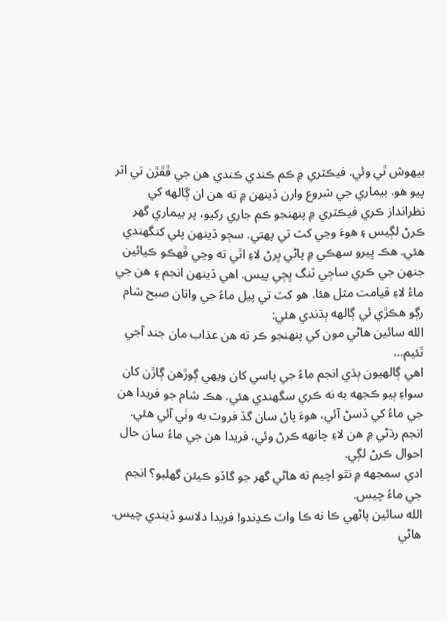بيهوش ٿي وئي. فيڪٽري ۾ ڪم ڪندي ڪندي هن جي ڦڦڙن تي اثر پيو هو. بيماري جي شروع وارن ڏينهن ۾ ته هن ان ڳالهه کي نظرانداز ڪري فيڪٽري ۾ پنهنجو ڪم جاري رکيو، پر بيماري گهر ڪرڻ لڳيس ۽ هوءَ وڃي کٽ تي پهتي. سڄو ڏينهن پئي کنگهندي هئي. هڪ ڀيرو سهڪي ۾ پاڻي ڀرڻ لاءِ اٿي ته وڃي ڦهڪو ڪيائين جنهن جي ڪري ساڄي ٽنگ ڀڄي پيس. اهي ڏينهن انجم ۽ هن جي ماءُ لاءِ قيامت مثل هئا. هو کٽ تي پيل ماءُ جي واتان صبح شام رڳو هڪڙي ئي ڳالهه ٻڌندي هئي:
الله سائين هاڻي مون کي پنهنجو ڪر ته هن عذاب مان جند آجي ٿئيم…
اهي ڳالهيون ٻڌي انجم ماءُ جي پاسي کان ويهي ڳوڙهن ڳاڙن کان سواءِ ٻيو ڪجهه به نه ڪري سگهندي هئي. هڪ شام جو فريدا هن جي ماءُ کي ڏسڻ آئي، هوءَ پاڻ سان گڏ فروٽ به وٺي آئي هئي. انجم رڌڻي ۾ هن لاءِ چانهه ڪرڻ وئي، فريدا هن جي ماءُ سان حال احوال ڪرڻ لڳي.
ادي سمجهه ۾ نٿو اچيم ته هاڻي گهر جو گاڏو ڪيئن گهلبو؟ انجم جي ماءُ چيس.
الله سائين پاڻهي ڪا نه ڪا واٽ ڪڍندو! فريدا دلاسو ڏيندي چيس.
هاڻي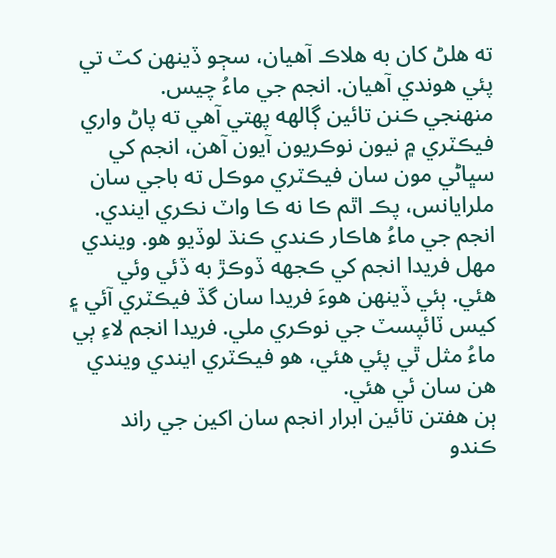ته هلڻ کان به هلاڪ آهيان، سڄو ڏينهن کٽ تي پئي هوندي آهيان. انجم جي ماءُ چيس.
منهنجي ڪنن تائين ڳالهه پهتي آهي ته پاڻ واري فيڪٽري ۾ نيون نوڪريون آيون آهن، انجم کي سڀاڻي مون سان فيڪٽري موڪل ته باجي سان ملرايانس، پڪ اٿم ڪا نه ڪا واٽ نڪري ايندي.
انجم جي ماءُ هاڪار ڪندي ڪنڌ لوڏيو هو. ويندي مهل فريدا انجم کي ڪجهه ڏوڪڙ به ڏئي وئي هئي. ٻئي ڏينهن هوءَ فريدا سان گڏ فيڪٽري آئي ۽ کيس ٽائپسٽ جي نوڪري ملي. فريدا انجم لاءِ ٻي ماءُ مثل ٿي پئي هئي، هو فيڪٽري ايندي ويندي هن سان ئي هئي.
ٻن هفتن تائين ابرار انجم سان اکين جي راند ڪندو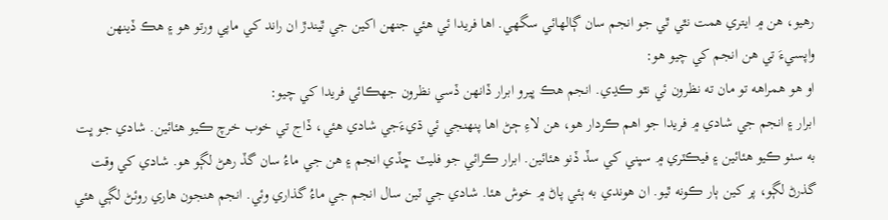رهيو، هن ۾ ايتري همت نٿي ٿي جو انجم سان ڳالهائي سگهي. اها فريدا ئي هئي جنهن اکين جي ٿيندڙ ان راند کي ماپي ورتو هو ۽ هڪ ڏينهن واپسيءَ تي هن انجم کي چيو هو:
او هو همراهه تو مان ته نظرون ئي نٿو ڪڍي. انجم هڪ ڀيرو ابرار ڏانهن ڏسي نظرون جهڪائي فريدا کي چيو:
ابرار ۽ انجم جي شادي ۾ فريدا جو اهم ڪردار هو، هن لاءِ ڄڻ اها پنهنجي ئي ڌيءَجي شادي هئي، ڏاج تي خوب خرچ ڪيو هئائين. شادي جو ڀت به سٺو ڪيو هئائين ۽ فيڪٽري ۾ سڀني کي سڏ ڏنو هئائين. ابرار ڪرائي جو فليٽ ڇڏي انجم ۽ هن جي ماءُ سان گڏ رهڻ لڳو هو. شادي کي وقت گذرڻ لڳو، پر کين ٻار ڪونه ٿيو. ان هوندي به ٻئي پاڻ ۾ خوش هئا. شادي جي ٽين سال انجم جي ماءُ گذاري وئي. انجم هنجون هاري روئڻ لڳي هئي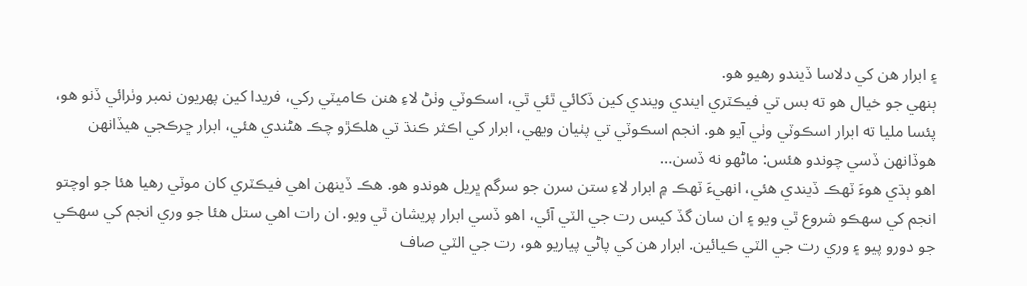۽ ابرار هن کي دلاسا ڏيندو رهيو هو.
ٻنهي جو خيال هو ته بس تي فيڪٽري ايندي ويندي کين ڏکائي ٿئي ٿي، اسڪوٽي وٺڻ لاءِ هنن ڪاميٽي رکي، فريدا کين پهريون نمبر وٺرائي ڏنو هو، پئسا مليا ته ابرار اسڪوٽي وٺي آيو هو. انجم اسڪوٽي تي پٺيان ويهي، ابرار کي اڪثر ڪنڌ تي هلڪڙو چڪ هڻندي هئي، ابرار ڇرڪجي هيڏانهن هوڏانهن ڏسي چوندو هئس: ماڻهو نه ڏسن…
اهو ٻڌي هوءَ ٽهڪ ڏيندي هئي، انهيءَ ٽهڪ ۾ ابرار لاءِ ستن سرن جو سرگم ڀريل هوندو هو. هڪ ڏينهن اهي فيڪٽري کان موٽي رهيا هئا جو اوچتو انجم کي سهڪو شروع ٿي ويو ۽ ان سان گڏ کيس رت جي الٽي آئي، اهو ڏسي ابرار پريشان ٿي ويو. ان رات اهي ستل هئا جو وري انجم کي سهڪي جو دورو پيو ۽ وري رت جي الٽي ڪيائين. ابرار هن کي پاڻي پياريو هو، رت جي الٽي صاف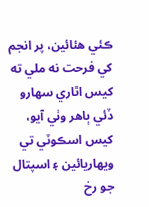ڪئي هئائين، پر انجم کي فرحت نه ملي ته کيس اٿاري سهارو ڏئي ٻاهر وٺي آيو، کيس اسڪوٽي تي ويهاريائين ۽ اسپتال جو رخ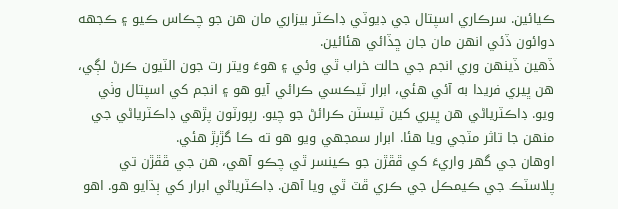ڪيائين. سرڪاري اسپتال جي ڊيوٽي ڊاڪٽر بيزاري مان هن جو چڪاس ڪيو ۽ ڪجهه دوائون ڏئي انهن مان جان ڇڏائي هئائين.
ڏهين ڏينهن وري انجم جي حالت خراب ٿي وئي ۽ هوءَ ويتر رت جون الٽيون ڪرڻ لڳي، هن ڀيري فريدا به آئي هئي، ابرار ٽيڪسي ڪرائي آيو هو ۽ انجم کي اسپتال وٺي ويو. ڊاڪٽرياڻي هن ڀيري کين ٽيسٽن ڪرائڻ جو چيو. رپورٽون پڙهي ڊاڪٽرياڻي جي منهن جا تاثر مٽجي ويا هئا. ابرار سمجهي ويو هو ته ڪا گڙٻڙ هئي.
اوهان جي گهر واريءَ کي ڦڦڙن جو ڪينسر ٿي چڪو آهي، هن جي ڦڦڙن تي پلاسٽڪ جي ڪيمڪل جي ڪري ڦٽ ٿي ويا آهن. ڊاڪٽرياڻي ابرار کي ٻڌايو هو. اهو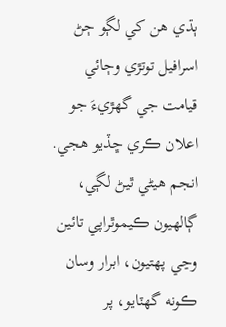ٻڌي هن کي لڳو ڄڻ اسرافيل توتڙي وڄائي قيامت جي گهڙيءَ جو اعلان ڪري ڇڏيو هجي. انجم هيڻي ٿيڻ لڳي، ڳالهيون ڪيموٿراپي تائين وڃي پهتيون، ابرار وسان ڪونه گهٽايو، پر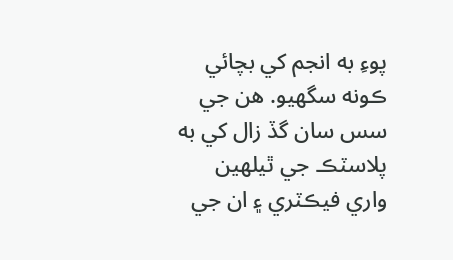پوءِ به انجم کي بچائي ڪونه سگهيو. هن جي سس سان گڏ زال کي به پلاسٽڪ جي ٿيلهين واري فيڪٽري ۽ ان جي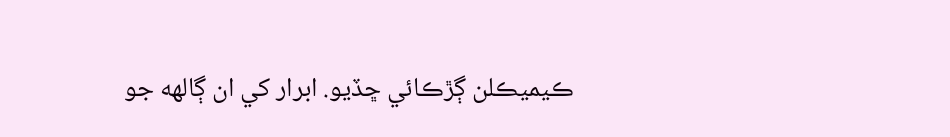ڪيميڪلن ڳڙڪائي ڇڏيو. ابرار کي ان ڳالهه جو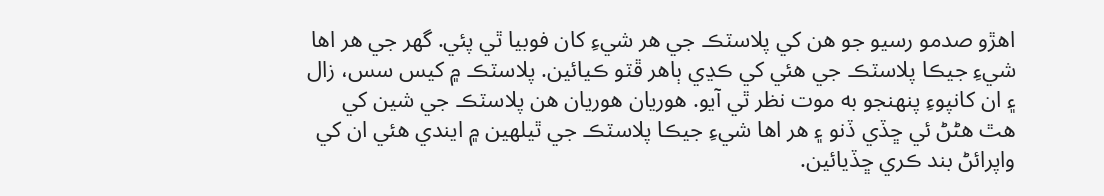اهڙو صدمو رسيو جو هن کي پلاسٽڪ جي هر شيءِ کان فوبيا ٿي پئي. گهر جي هر اها شيءِ جيڪا پلاسٽڪ جي هئي کي ڪڍي ٻاهر ڦٽو ڪيائين. پلاسٽڪ ۾ کيس سس، زال ۽ ان کانپوءِ پنهنجو به موت نظر ٿي آيو. هوريان هوريان هن پلاسٽڪ جي شين کي هٿ هڻڻ ئي ڇڏي ڏنو ۽ هر اها شيءِ جيڪا پلاسٽڪ جي ٿيلهين ۾ ايندي هئي ان کي واپرائڻ بند ڪري ڇڏيائين.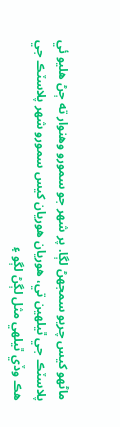ماڻهو کيس چريو سمجهڻ لڳا. پر شهر جو سمورو وهنوار ته ڄڻ هليو ئي پلاسٽڪ جي ٿيلهين تي، هوريان هوريان کيس سمورو شهر پلاسٽڪ جي هڪ وڏي ٿيلهي مثل لڳڻ لڳو ۽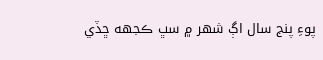پوءِ پنج سال اڳ شهر ۾ سڀ ڪجهه ڇڏي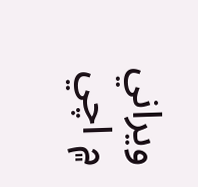ويراني ۾ اچي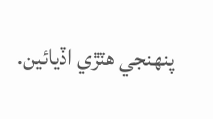پنهنجي هٽڙي اڏيائين.